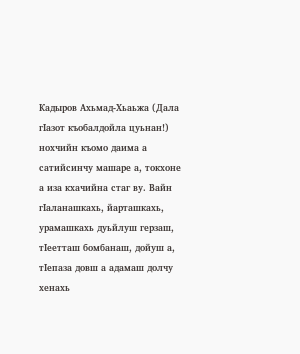Кадыров Ахьмад-Хьаьжа (Дала гIазот къобалдойла цуьнан!) нохчийн къомо даима а сатийсинчу машаре а, токхоне а иза кхачийна стаг ву. Вайн гIаланашкахь, йарташкахь, урамашкахь дуьйлуш герзаш, тIеетташ бомбанаш, дойуш а, тIепаза довш а адамаш долчу хенахь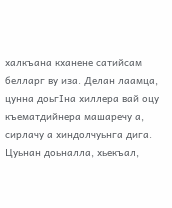халкъана кханене сатийсам белларг ву иза. Делан лаамца, цунна доьгIна хиллера вай оцу къематдийнера машаречу а, сирлачу а хиндолчуьнга дига. Цуьнан доьналла, хьекъал,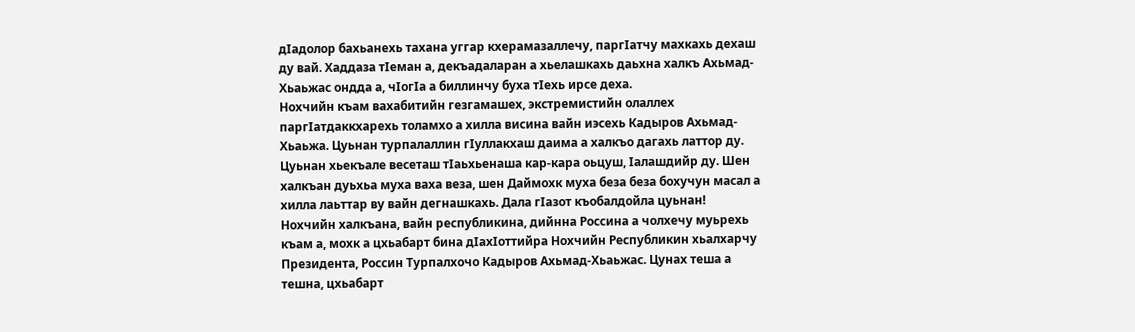дIадолор бахьанехь тахана уггар кхерамазаллечу, паргIатчу махкахь дехаш ду вай. Хаддаза тIеман а, декъадаларан а хьелашкахь даьхна халкъ Ахьмад-Хьаьжас ондда а, чIогIа а биллинчу буха тIехь ирсе деха.
Нохчийн къам вахабитийн гезгамашех, экстремистийн олаллех паргIатдаккхарехь толамхо а хилла висина вайн иэсехь Кадыров Ахьмад-Хьаьжа. Цуьнан турпалаллин гIуллакхаш даима а халкъо дагахь латтор ду. Цуьнан хьекъале весеташ тIаьхьенаша кар-кара оьцуш, Iалашдийр ду. Шен халкъан дуьхьа муха ваха веза, шен Даймохк муха беза беза бохучун масал а хилла лаьттар ву вайн дегнашкахь. Дала гIазот къобалдойла цуьнан!
Нохчийн халкъана, вайн республикина, дийнна Россина а чолхечу муьрехь къам а, мохк а цхьабарт бина дIахIоттийра Нохчийн Республикин хьалхарчу Президента, Россин Турпалхочо Кадыров Ахьмад-Хьаьжас. Цунах теша а тешна, цхьабарт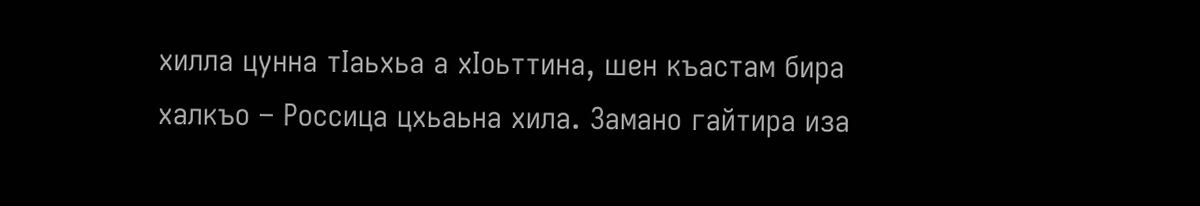хилла цунна тIаьхьа а хIоьттина, шен къастам бира халкъо – Россица цхьаьна хила. Замано гайтира иза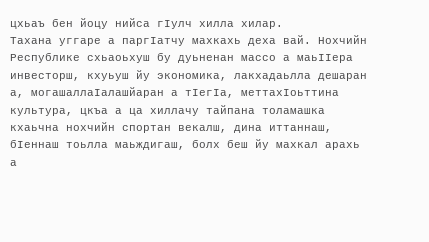цхьаъ бен йоцу нийса гIулч хилла хилар.
Тахана уггаре а паргIатчу махкахь деха вай. Нохчийн Республике схьаоьхуш бу дуьненан массо а маьIIера инвесторш, кхуьуш йу экономика, лакхадаьлла дешаран а, могашаллаIалашйаран а тIегIа, меттахIоьттина культура, цкъа а ца хиллачу тайпана толамашка кхаьчна нохчийн спортан векалш, дина иттаннаш, бIеннаш тоьлла маьждигаш, болх беш йу махкал арахь а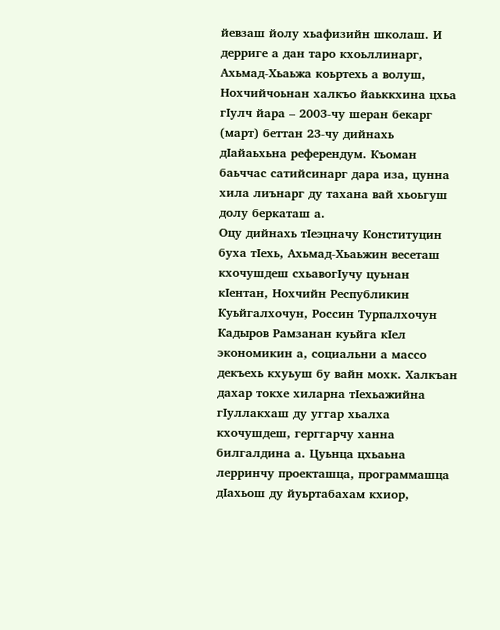йевзаш йолу хьафизийн школаш. И дерриге а дан таро кхоьллинарг, Ахьмад-Хьаьжа коьртехь а волуш, Нохчийчоьнан халкъо йаьккхина цхьа гIулч йара – 2003-чу шеран бекарг (март) беттан 23-чу дийнахь дIайаьхьна референдум. Къоман баьччас сатийсинарг дара иза, цунна хила лиънарг ду тахана вай хьоьгуш долу беркаташ а.
Оцу дийнахь тIеэцначу Конституцин буха тIехь, Ахьмад-Хьаьжин весеташ кхочушдеш схьавогIучу цуьнан кIентан, Нохчийн Республикин Куьйгалхочун, Россин Турпалхочун Кадыров Рамзанан куьйга кIел экономикин а, социальни а массо декъехь кхуьуш бу вайн мохк. Халкъан дахар токхе хиларна тIехьажийна гIуллакхаш ду уггар хьалха кхочушдеш, герггарчу ханна билгалдина а. Цуьнца цхьаьна лерринчу проекташца, программашца дIахьош ду йуьртабахам кхиор,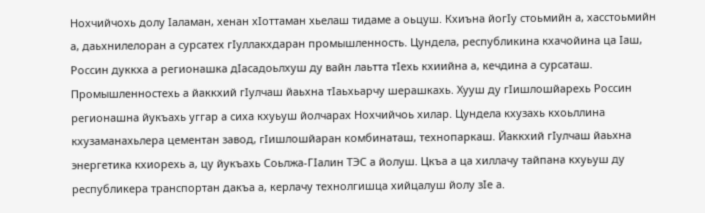Нохчийчохь долу Iаламан, хенан хIоттаман хьелаш тидаме а оьцуш. Кхиъна йогIу стоьмийн а, хасстоьмийн а, даьхнилелоран а сурсатех гIуллакхдаран промышленность. Цундела, республикина кхачойина ца Iаш, Россин дуккха а регионашка дIасадоьлхуш ду вайн лаьтта тIехь кхиийна а, кечдина а сурсаташ.
Промышленностехь а йаккхий гIулчаш йаьхна тIаьхьарчу шерашкахь. Хууш ду гIишлошйарехь Россин регионашна йукъахь уггар а сиха кхуьуш йолчарах Нохчийчоь хилар. Цундела кхузахь кхоьллина кхузаманахьлера цементан завод, гIишлошйаран комбинаташ, технопаркаш. Йаккхий гIулчаш йаьхна энергетика кхиорехь а, цу йукъахь Соьлжа-ГIалин ТЭС а йолуш. Цкъа а ца хиллачу тайпана кхуьуш ду республикера транспортан дакъа а, керлачу технолгишца хийцалуш йолу зIе а.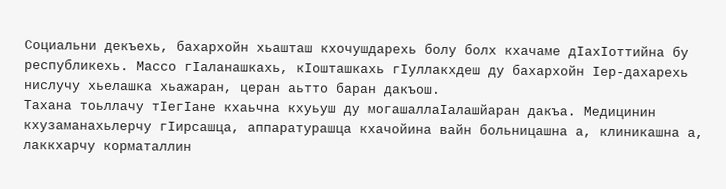Социальни декъехь, бахархойн хьашташ кхочушдарехь болу болх кхачаме дIахIоттийна бу республикехь. Массо гIаланашкахь, кIошташкахь гIуллакхдеш ду бахархойн Iер-дахарехь нислучу хьелашка хьажаран, церан аьтто баран дакъош.
Тахана тоьллачу тIегIане кхаьчна кхуьуш ду могашаллаIалашйаран дакъа. Медицинин кхузаманахьлерчу гIирсашца, аппаратурашца кхачойина вайн больницашна а, клиникашна а, лаккхарчу корматаллин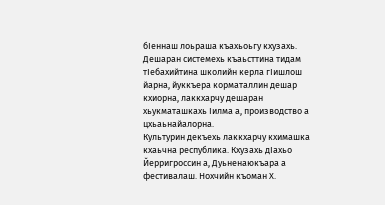бIеннаш лоьраша къахьоьгу кхузахь.
Дешаран системехь къаьсттина тидам тIебахийтина школийн керла гIишлош йарна, йуккъера корматаллин дешар кхиорна, лаккхарчу дешаран хьукматашкахь Iилма а, производство а цхьаьнайалорна.
Культурин декъехь лаккхарчу кхимашка кхаьчна республика. Кхузахь дIахьо Йерригроссин а, Дуьненаюкъара а фестивалаш. Нохчийн къоман Х.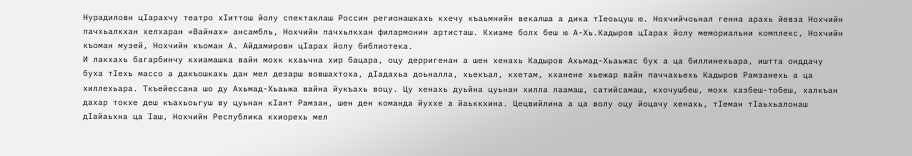Нурадиловн цIарахчу театро хIиттош йолу спектаклаш Россин регионашкахь кхечу къаьмнийн векалша а дика тIеоьцуш ю. Нохчийчоьнал генна арахь йевза Нохчийн пачхьалкхан хелхаран «Вайнах» ансамбль, Нохчийн пачхьлкхан филармонин артисташ. Кхиаме болх беш ю А-Хь.Кадыров цIарах йолу мемориальни комплекс, Нохчийн къоман музей, Нохчийн къоман А. Айдамировн цIарах йолу библиотека.
И лакхахь багарбинчу кхиамашка вайн мохк кхаьчна хир бацара, оцу дерригенан а шен хенахь Кадыров Ахьмад-Хьаьжас бух а ца биллинехьара, иштта онддачу буха тIехь массо а дакъошкахь дан мел дезарш вовшахтоха, дIадахьа доьналла, хьекъал, кхетам, кханене хьежар вайн паччахьехь Кадыров Рамзанехь а ца хиллехьара. Ткъейессана шо ду Ахьмад-Хьаьжа вайна йукъахь воцу. Цу хенахь дуьйна цуьнан хилла лаамаш, сатийсамаш, кхочушбеш, мохк хазбеш-тобеш, халкъан дахар токхе деш къахьоьгуш ву цуьнан кIант Рамзан, шен ден команда йуххе а йаьккхина. Цецвийлина а ца волу оцу йоцачу хенахь, тIеман тIаьхьалонаш дIайаьхна ца Iаш, Нохчийн Республика кхиорехь мел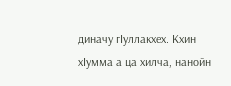диначу гIуллакхех. Кхин хIумма а ца хилча, нанойн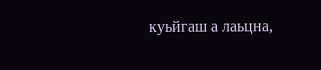куьйгаш а лаьцна,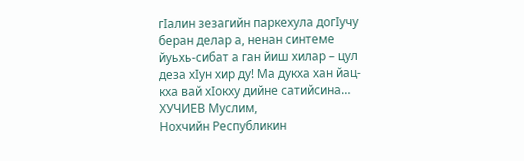гIалин зезагийн паркехула догIучу беран делар а, ненан синтеме йуьхь-сибат а ган йиш хилар – цул деза хIун хир ду! Ма дукха хан йац-кха вай хIокху дийне сатийсина…
ХУЧИЕВ Муслим,
Нохчийн Республикин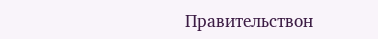Правительствон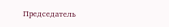Председатель